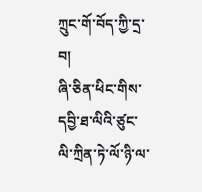ཀྲུང་གོ་བོད་ཀྱི་དྲ་བ།
ཞི་ཅིན་ཕིང་གིས་དབྱི་ཐ་ལིའི་ཙུང་ལི་ཀྲིན་ཏེ་ལོ་ཉི་ལ་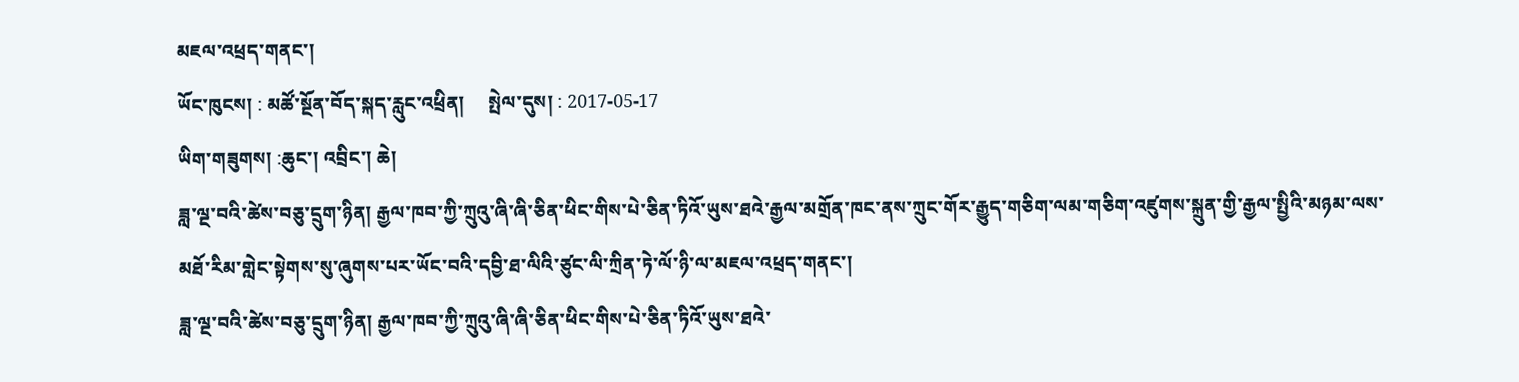མཇལ་འཕྲད་གནང་།
ཡོང་ཁུངས། : མཚོ་སྔོན་བོད་སྐད་རླུང་འཕྲིན།     སྤེལ་དུས། : 2017-05-17
ཡིག་གཟུགས། :ཆུང་། འབྲིང་། ཆེ།
ཟླ་ལྔ་བའི་ཚེས་བཅུ་དྲུག་ཉིན། རྒྱལ་ཁབ་ཀྱི་ཀྲུའུ་ཞི་ཞི་ཅིན་ཕིང་གིས་པེ་ཅིན་ཏིའོ་ཡུས་ཐའེ་རྒྱལ་མགྲོན་ཁང་ནས་ཀྲུང་གོར་རྒྱུད་གཅིག་ལམ་གཅིག་འཛུགས་སྐྲུན་གྱི་རྒྱལ་སྤྱིའི་མཉམ་ལས་མཐོ་རིམ་གླེང་སྟེགས་སུ་ཞུགས་པར་ཡོང་བའི་དབྱི་ཐ་ལིའི་ཙུང་ལི་ཀྲིན་ཏེ་ལོ་ཉི་ལ་མཇལ་འཕྲད་གནང་།
ཟླ་ལྔ་བའི་ཚེས་བཅུ་དྲུག་ཉིན། རྒྱལ་ཁབ་ཀྱི་ཀྲུའུ་ཞི་ཞི་ཅིན་ཕིང་གིས་པེ་ཅིན་ཏིའོ་ཡུས་ཐའེ་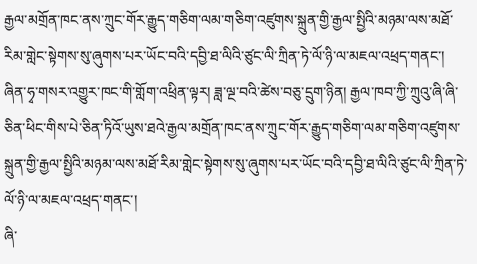རྒྱལ་མགྲོན་ཁང་ནས་ཀྲུང་གོར་རྒྱུད་གཅིག་ལམ་གཅིག་འཛུགས་སྐྲུན་གྱི་རྒྱལ་སྤྱིའི་མཉམ་ལས་མཐོ་རིམ་གླེང་སྟེགས་སུ་ཞུགས་པར་ཡོང་བའི་དབྱི་ཐ་ལིའི་ཙུང་ལི་ཀྲིན་ཏེ་ལོ་ཉི་ལ་མཇལ་འཕྲད་གནང་།
ཞིན་ཧྭ་གསར་འགྱུར་ཁང་གི་གློག་འཕྲིན་ལྟར། ཟླ་ལྔ་བའི་ཚེས་བཅུ་དྲུག་ཉིན། རྒྱལ་ཁབ་ཀྱི་ཀྲུའུ་ཞི་ཞི་ཅིན་ཕིང་གིས་པེ་ཅིན་ཏིའོ་ཡུས་ཐའེ་རྒྱལ་མགྲོན་ཁང་ནས་ཀྲུང་གོར་རྒྱུད་གཅིག་ལམ་གཅིག་འཛུགས་སྐྲུན་གྱི་རྒྱལ་སྤྱིའི་མཉམ་ལས་མཐོ་རིམ་གླེང་སྟེགས་སུ་ཞུགས་པར་ཡོང་བའི་དབྱི་ཐ་ལིའི་ཙུང་ལི་ཀྲིན་ཏེ་ལོ་ཉི་ལ་མཇལ་འཕྲད་གནང་།
ཞི་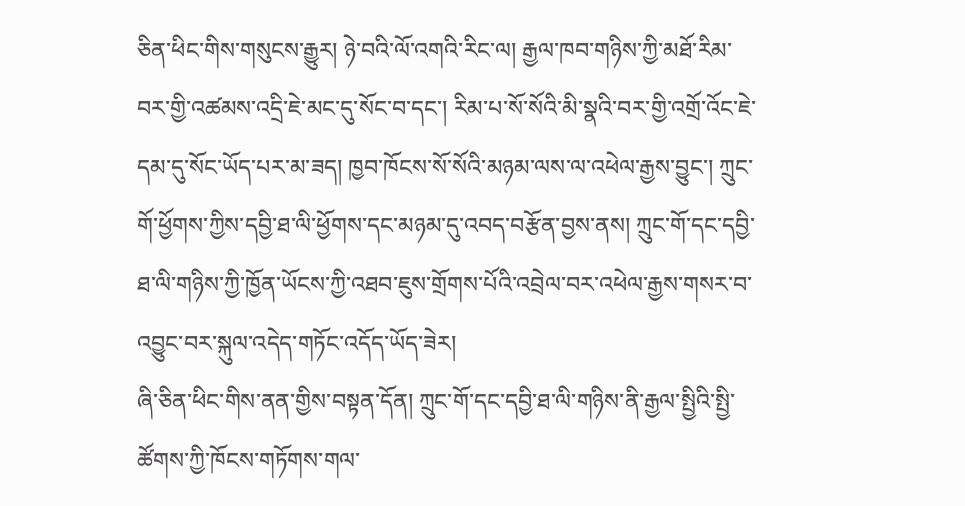ཅིན་ཕིང་གིས་གསུངས་རྒྱུར། ཉེ་བའི་ལོ་འགའི་རིང་ལ། རྒྱལ་ཁབ་གཉིས་ཀྱི་མཐོ་རིམ་བར་གྱི་འཚམས་འདྲི་ཇེ་མང་དུ་སོང་བ་དང་། རིམ་པ་སོ་སོའི་མི་སྣའི་བར་གྱི་འགྲོ་འོང་ཇེ་དམ་དུ་སོང་ཡོད་པར་མ་ཟད། ཁྱབ་ཁོངས་སོ་སོའི་མཉམ་ལས་ལ་འཕེལ་རྒྱས་བྱུང་། ཀྲུང་གོ་ཕྱོགས་ཀྱིས་དབྱི་ཐ་ལི་ཕྱོགས་དང་མཉམ་དུ་འབད་བརྩོན་བྱས་ནས། ཀྲུང་གོ་དང་དབྱི་ཐ་ལི་གཉིས་ཀྱི་ཁྱོན་ཡོངས་ཀྱི་འཐབ་ཇུས་གྲོགས་པོའི་འབྲེལ་བར་འཕེལ་རྒྱས་གསར་བ་འབྱུང་བར་སྐུལ་འདེད་གཏོང་འདོད་ཡོད་ཟེར།
ཞི་ཅིན་ཕིང་གིས་ནན་གྱིས་བསྟན་དོན། ཀྲུང་གོ་དང་དབྱི་ཐ་ལི་གཉིས་ནི་རྒྱལ་སྤྱིའི་སྤྱི་ཚོགས་ཀྱི་ཁོངས་གཏོགས་གལ་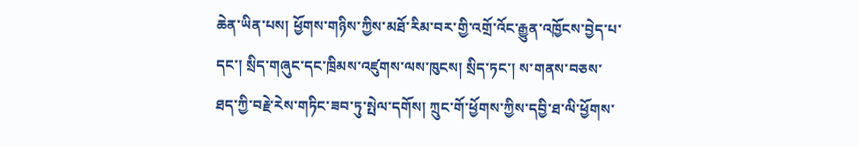ཆེན་ཡིན་པས། ཕྱོགས་གཉིས་ཀྱིས་མཐོ་རིམ་བར་གྱི་འགྲོ་འོང་རྒྱུན་འཁྱོངས་བྱེད་པ་དང་། སྲིད་གཞུང་དང་ཁྲིམས་འཛུགས་ལས་ཁུངས། སྲིད་ཏང་། ས་གནས་བཅས་ཐད་ཀྱི་བརྗེ་རེས་གཏིང་ཟབ་ཏུ་སྤེལ་དགོས། ཀྲུང་གོ་ཕྱོགས་ཀྱིས་དབྱི་ཐ་ལི་ཕྱོགས་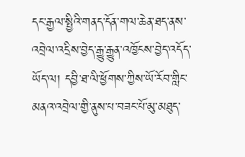དང་རྒྱལ་སྤྱིའི་གནད་དོན་གལ་ཆེན་ཐད་ནས་འབྲེལ་འདྲིས་བྱེད་རྒྱུ་རྒྱུན་འཁྱོངས་བྱེད་འདོད་ཡོད་ལ། དབྱི་ཐ་ལི་ཕྱོགས་ཀྱིས་ཡོ་རོབ་གླིང་མནའ་འབྲེལ་གྱི་ནུས་པ་བཟང་པོ་མུ་མཐུད་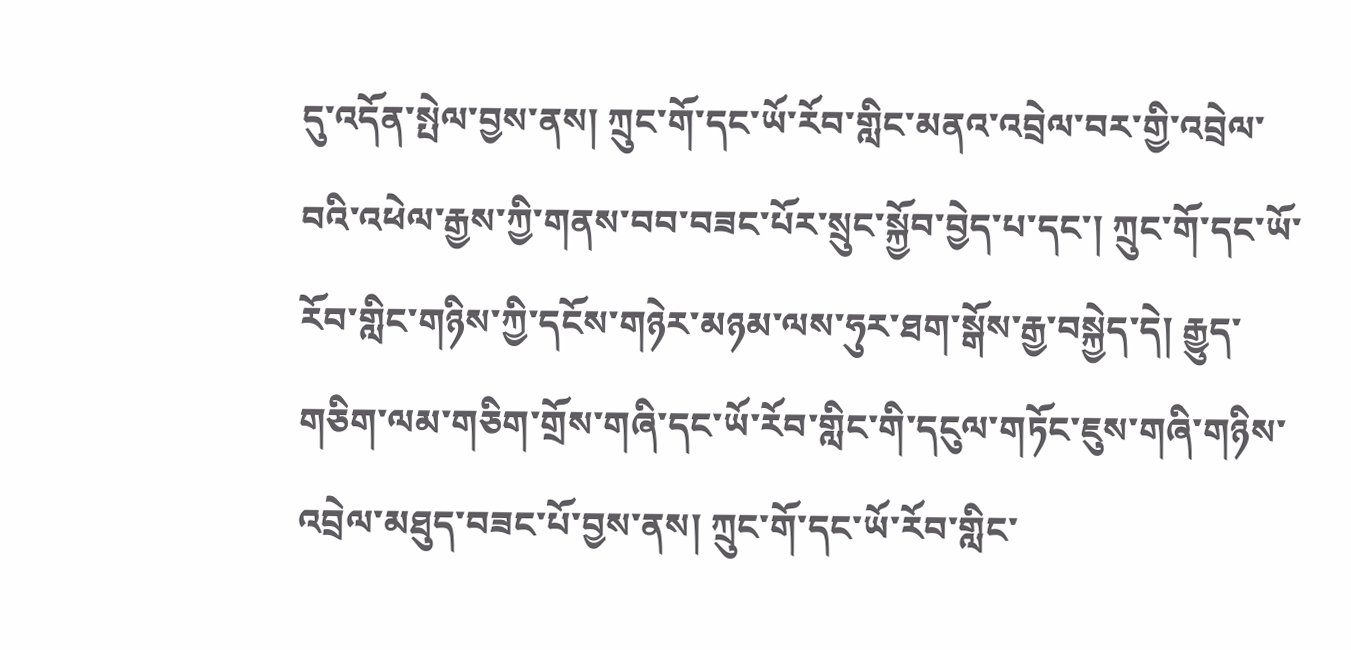དུ་འདོན་སྤེལ་བྱས་ནས། ཀྲུང་གོ་དང་ཡོ་རོབ་གླིང་མནའ་འབྲེལ་བར་གྱི་འབྲེལ་བའི་འཕེལ་རྒྱས་ཀྱི་གནས་བབ་བཟང་པོར་སྲུང་སྐྱོབ་བྱེད་པ་དང་། ཀྲུང་གོ་དང་ཡོ་རོབ་གླིང་གཉིས་ཀྱི་དངོས་གཉེར་མཉམ་ལས་ཧུར་ཐག་སྒོས་རྒྱ་བསྐྱེད་དེ། རྒྱུད་གཅིག་ལམ་གཅིག་གྲོས་གཞི་དང་ཡོ་རོབ་གླིང་གི་དངུལ་གཏོང་ཇུས་གཞི་གཉིས་འབྲེལ་མཐུད་བཟང་པོ་བྱས་ནས། ཀྲུང་གོ་དང་ཡོ་རོབ་གླིང་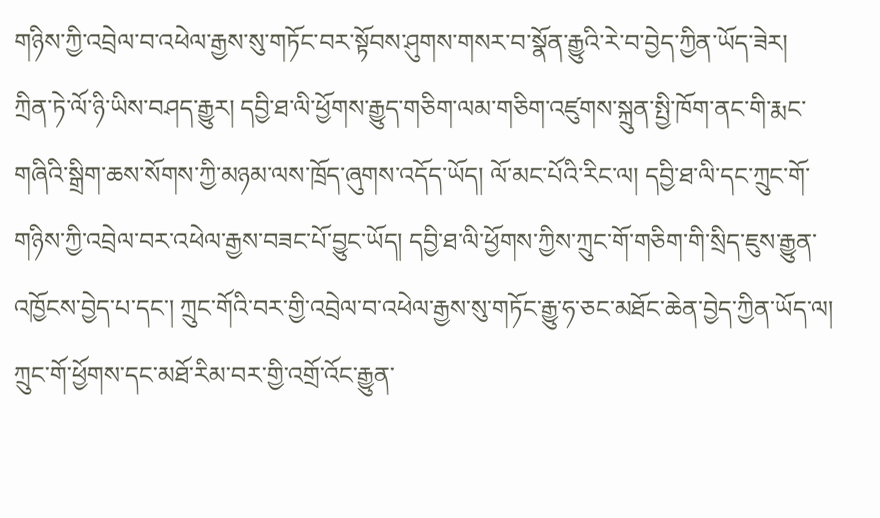གཉིས་ཀྱི་འབྲེལ་བ་འཕེལ་རྒྱས་སུ་གཏོང་བར་སྟོབས་ཤུགས་གསར་བ་སྣོན་རྒྱུའི་རེ་བ་བྱེད་ཀྱིན་ཡོད་ཟེར།
ཀྲིན་ཏེ་ལོ་ཉི་ཡིས་བཤད་རྒྱུར། དབྱི་ཐ་ལི་ཕྱོགས་རྒྱུད་གཅིག་ལམ་གཅིག་འཛུགས་སྐྲུན་སྤྱི་ཁོག་ནང་གི་རྨང་གཞིའི་སྒྲིག་ཆས་སོགས་ཀྱི་མཉམ་ལས་ཁྲོད་ཞུགས་འདོད་ཡོད། ལོ་མང་པོའི་རིང་ལ། དབྱི་ཐ་ལི་དང་ཀྲུང་གོ་གཉིས་ཀྱི་འབྲེལ་བར་འཕེལ་རྒྱས་བཟང་པོ་བྱུང་ཡོད། དབྱི་ཐ་ལི་ཕྱོགས་ཀྱིས་ཀྲུང་གོ་གཅིག་གི་སྲིད་ཇུས་རྒྱུན་འཁྱོངས་བྱེད་པ་དང་། ཀྲུང་གོའི་བར་གྱི་འབྲེལ་བ་འཕེལ་རྒྱས་སུ་གཏོང་རྒྱུ་ཧ་ཅང་མཐོང་ཆེན་བྱེད་ཀྱིན་ཡོད་ལ། ཀྲུང་གོ་ཕྱོགས་དང་མཐོ་རིམ་བར་གྱི་འགྲོ་འོང་རྒྱུན་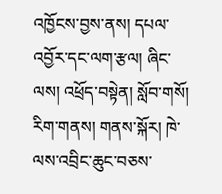འཁྱོངས་བྱས་ནས། དཔལ་འབྱོར་དང་ལག་རྩལ། ཞིང་ལས། འཕྲོད་བསྟེན། སློབ་གསོ། རིག་གནས། གནས་སྐོར། ཁེ་ལས་འབྲིང་ཆུང་བཅས་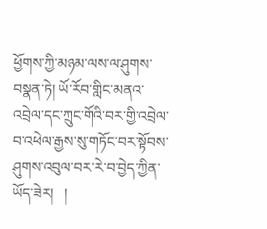ཕྱོགས་ཀྱི་མཉམ་ལས་ལ་ཤུགས་བསྣན་ཏེ། ཡོ་རོབ་གླིང་མནའ་འབྲེལ་དང་ཀྲུང་གོའི་བར་གྱི་འབྲེལ་བ་འཕེལ་རྒྱས་སུ་གཏོང་བར་སྟོབས་ཤུགས་འབུལ་བར་རེ་བ་བྱེད་ཀྱིན་ཡོད་ཟེར།   །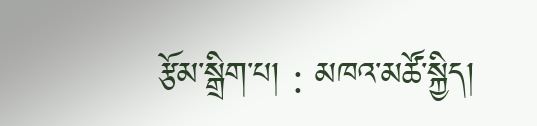རྩོམ་སྒྲིག་པ། : མཁའ་མཚོ་སྐྱིད།